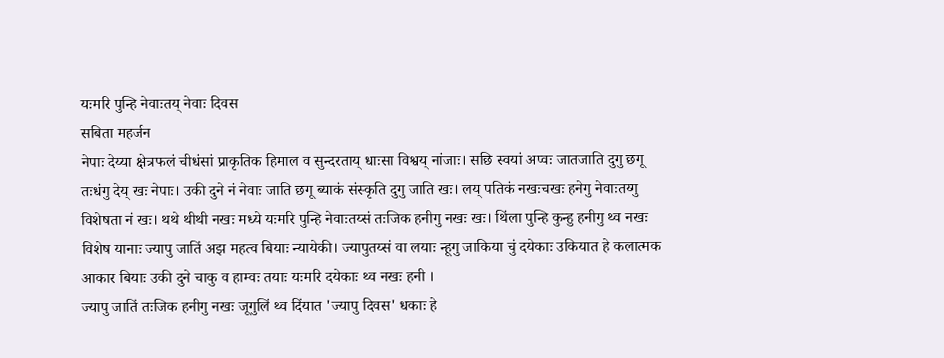यःमरि पुन्हि नेवाःतय् नेवाः दिवस
सबिता महर्जन
नेपाः देय्या क्षेत्रफलं चीधंसां प्राकृतिक हिमाल व सुन्दरताय् धाःसा विश्वय् नांजाः। सछि स्वयां अप्वः जातजाति दुगु छगू तःधंगु देय् खः नेपाः। उकी दुने नं नेवाः जाति छगू ब्याकं संस्कृति दुगु जाति खः। लय् पतिकं नखःचखः हनेगु नेवाःतय्गु विशेषता नं खः। थथे थीथी नखः मध्ये यःमरि पुन्हि नेवाःतय्सं तःजिक हनीगु नखः खः। थिंला पुन्हि कुन्हु हनीगु थ्व नखः विशेष यानाः ज्यापु जातिं अझ महत्व बियाः न्यायेकी। ज्यापुतय्सं वा लयाः न्हूगु जाकिया चुं दयेकाः उकियात हे कलात्मक आकार बियाः उकी दुने चाकु व हाम्वः तयाः यःमरि दयेकाः थ्व नखः हनी ।
ज्यापु जातिं तःजिक हनीगु नखः जूगुलिं थ्व दिंयात 'ज्यापु दिवस' धकाः हे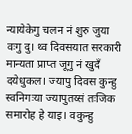न्यायेकेगु चलन नं शुरु जुया वःगु दु। थ्व दिवसयात सरकारी मान्यता प्राप्त जूगु नं खुदँ दयेधुकल। ज्यापु दिवस कुन्हु स्वनिगःया ज्यापुतय्सं तःजिक समारोह हे याइ। वकुन्हु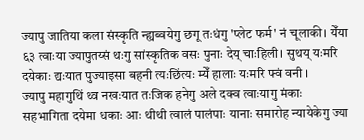ज्यापु जातिया कला संस्कृति न्ह्यब्वयेगु छगू तःधंगु 'प्लेट फर्म' नं चूलाकी। येँया ६३ त्वाःया ज्यापुतय्सं थःगु सांस्कृतिक वसः पुनाः देय् चाःहिली। सुथय् यःमरि दयेकाः द्यःयात पुज्याइसा बहनी त्यःछिंत्यः म्येँ हालाः यःमरि फ्वं वनी ।
ज्यापु महागुथिं थ्व नखःयात तःजिक हनेगु अले दक्व त्वाःयागु मंकाः सहभागिता दयेमा धकाः आः थीथी त्वालं पालंपाः यानाः समारोह न्यायेकेगु ज्या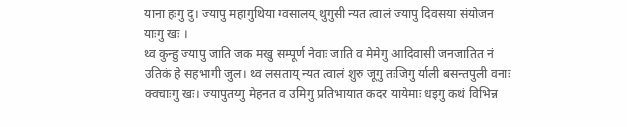याना हःगु दु। ज्यापु महागुथिया ग्वसालय् थुगुसी न्यत त्वालं ज्यापु दिवसया संयोजन याःगु खः ।
थ्व कुन्हु ज्यापु जाति जक मखु सम्पूर्ण नेवाः जाति व मेमेगु आदिवासी जनजातित नं उतिकं हे सहभागी जुल। थ्व लसताय् न्यत त्वालं शुरु जूगु तःजिगु र्याली बसन्तपुली वनाः क्वचाःगु खः। ज्यापुतय्गु मेहनत व उमिगु प्रतिभायात कदर यायेमाः धइगु कथं विभिन्न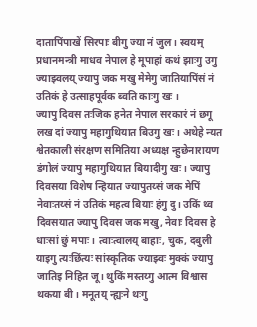दातापिंपाखें सिरपाः बीगु ज्या नं जुल। स्वयम् प्रधानमन्त्री माधव नेपाल हे मूपाहां कथं झाःगु उगु ज्याझ्वलय् ज्यापु जक मखु मेमेगु जातियापिंसं नं उतिकं हे उत्साहपूर्वक ब्वति काःगु खः ।
ज्यापु दिवस तःजिक हनेत नेपाल सरकारं नं छगू लख दां ज्यापु महागुथियात बिउगु खः। अथेहे न्यत श्वेतकाली संरक्षण समितिया अध्यक्ष न्हुछेनारायण डंगोलं ज्यापु महागुथियात बियादीगु खः। ज्यापु दिवसया विशेष न्हियात ज्यापुतय्सं जक मेपिं नेवाःतय्सं नं उतिकं महत्व बियाः हंगु दु। उकिं थ्व दिवसयात ज्यापु दिवस जक मखु, नेवाः दिवस हे धाःसां छुं मपाः। त्वाःत्वालय् बाहाः, चुक, दबुली याइगु त्यःछिंत्यः सांस्कृतिक ज्याझ्वः मुक्कं ज्यापु जातिइ निहित जू। थुकिं मस्तय्गु आत्म विश्वास थकया बी। मनूतय् न्ह्यःने थःगु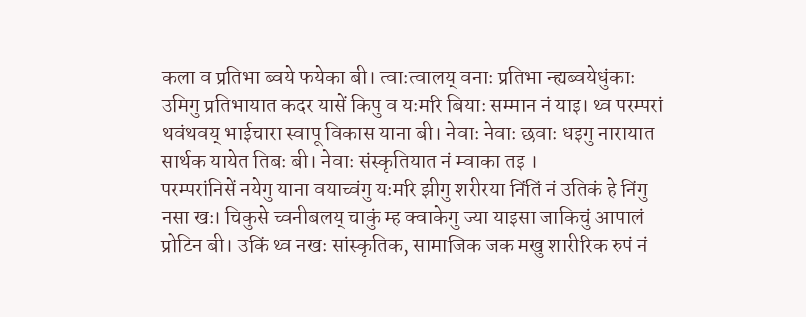कला व प्रतिभा ब्वये फयेका बी। त्वाःत्वालय् वनाः प्रतिभा न्ह्यब्वयेधुंकाः उमिगु प्रतिभायात कदर यासें किपु व यःमरि बियाः सम्मान नं याइ। थ्व परम्परां थवंथवय् भाईचारा स्वापू विकास याना बी। नेवाः नेवाः छवाः धइगु नारायात सार्थक यायेत तिबः बी। नेवाः संस्कृतियात नं म्वाका तइ ।
परम्परांनिसें नयेगु याना वयाच्वंगु यःमरि झीगु शरीरया निंतिं नं उतिकं हे निंगु नसा खः। चिकुसे च्वनीबलय् चाकुं म्ह क्वाकेगु ज्या याइसा जाकिचुं आपालं प्रोटिन बी। उकिं थ्व नखः सांस्कृतिक, सामाजिक जक मखु शारीरिक रुपं नं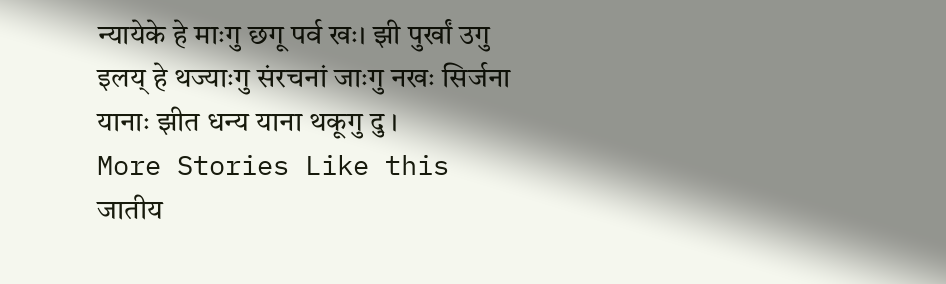न्यायेके हे माःगु छगू पर्व खः। झी पुर्खां उगु इलय् हे थज्याःगु संरचनां जाःगु नखः सिर्जना यानाः झीत धन्य याना थकूगु दु ।
More Stories Like this
जातीय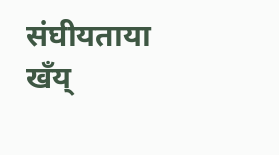संघीयताया खँय्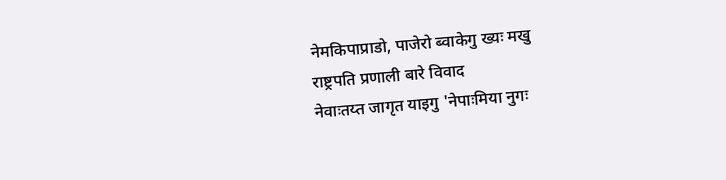नेमकिपाप्राडो, पाजेरो ब्वाकेगु ख्यः मखु
राष्ट्रपति प्रणाली बारे विवाद
नेवाःतय्त जागृत याइगु 'नेपाःमिया नुगः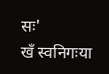सः'
खँ स्वनिगःया